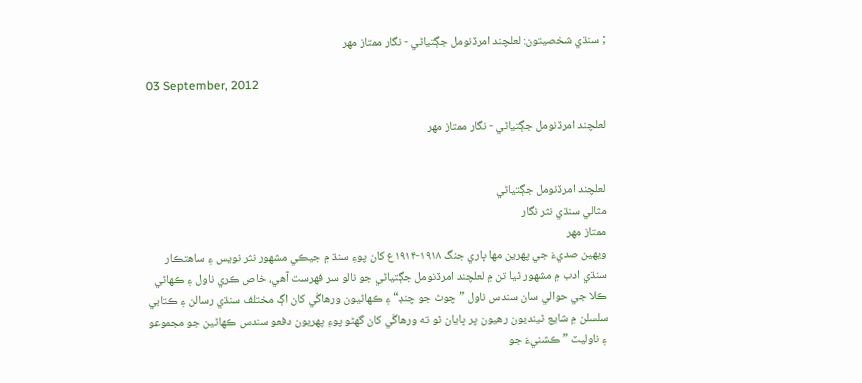; سنڌي شخصيتون: لعلچند امرڏنومل جڳتياڻي - نگار ممتاز مهر

03 September, 2012

لعلچند امرڏنومل جڳتياڻي - نگار ممتاز مهر


لعلچند امرڏنومل جڳتياڻي
مثالي سنڌي نثر نگار
ممتاز مهر
ويهين صديءَ جي پهرين مها ڀاري جنگ ۱۹۱۸-۱۹۱۴ع کان پوءِ سنڌ ۾ جيڪي مشهور نثر نويس ۽ ساهتڪار سنڌي ادب ۾ مشهور ٿيا تن ۾ لعلچند امرڏنومل جڳتياڻي جو نالو سر فهرست آهي، خاص ڪري ناول ۽ ڪهاڻي ڪلا جي حوالي سان سندس ناول ”چوٿ جو چنڊ“ ۽ ڪهاڻيون ورهاڱي کان اڳ مختلف سنڌي رسالن ۽ ڪتابي سلسلن ۾ شايع ٿينديون رهيون پر ڀايان ٿو ته ورهاڱي کان گهڻو پوءِ پهريون دفعو سندس ڪهاڻين جو مجموعو ۽ ناوليٽ ”ڪشنيءَ جو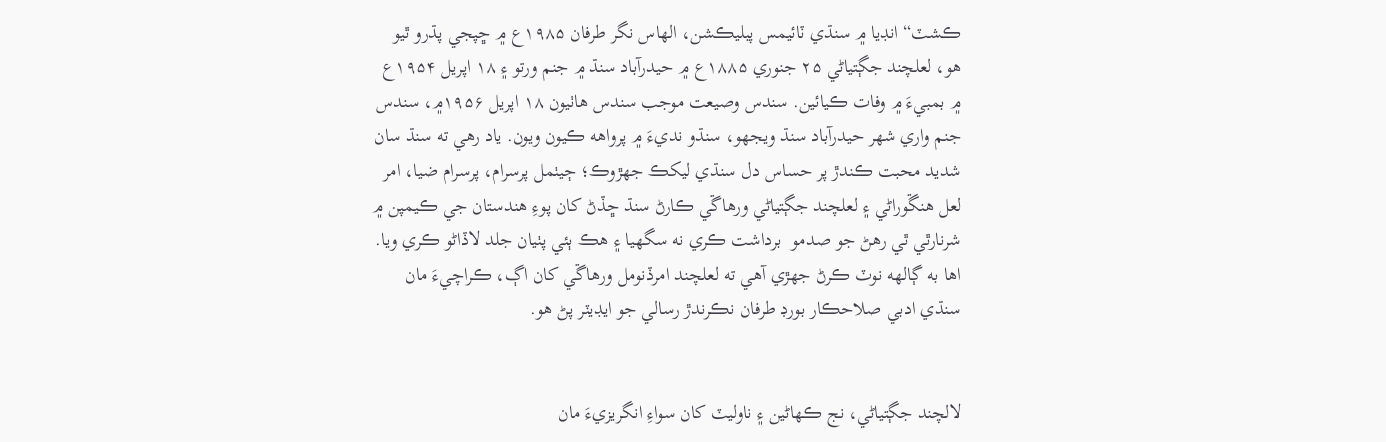ڪشٽ“ انڊيا ۾ سنڌي ٽائيمس پبليڪشن، الهاس نگر طرفان ۱۹۸۵ع ۾ ڇپجي پڌرو ٿيو هو، لعلچند جڳتياڻي ۲۵ جنوري ۱۸۸۵ع ۾ حيدرآباد سنڌ ۾ جنم ورتو ۽ ۱۸ اپريل ۱۹۵۴ع ۾ بمبيءَ ۾ وفات ڪيائين. سندس وصيعت موجب سندس هاٺيون ۱۸ اپريل ۱۹۵۶۾، سندس جنم واري شهر حيدرآباد سنڌ ويجهو، سنڌو نديءَ ۾ پرواهه ڪيون ويون. ياد رهي ته سنڌ سان شديد محبت ڪندڙ پر حساس دل سنڌي ليکڪ جهڙوڪ؛ ڄيٺمل پرسرام، پرسرام ضيا، امر لعل هنڱوراڻي ۽ لعلچند جڳتياڻي ورهاڱي ڪارڻ سنڌ ڇڏڻ کان پوءِ هندستان جي ڪيمپن ۾ شرنارٿي ٿي رهڻ جو صدمو  برداشت ڪري نه سگهيا ۽ هڪ ٻئي پٺيان جلد لاڏاڻو ڪري ويا. اها به ڳالهه نوٽ ڪرڻ جهڙي آهي ته لعلچند امرڏنومل ورهاڱي کان اڳ، ڪراچيءَ مان سنڌي ادبي صلاحڪار بورڊ طرفان نڪرندڙ رسالي جو ايڊيٽر پڻ هو.


لالچند جڳتياڻي، نج ڪهاڻين ۽ ناوليٽ کان سواءِ انگريزيءَ مان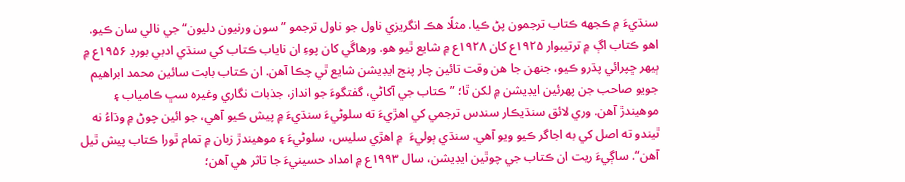سنڌيءَ ۾ ڪجهه ڪتاب ترجمون پڻ ڪيا. مثلًا هڪ انگريزي ناول جو ناول ترجمو ”سون ورنيون دليون“ جي نالي سان ڪيو. اهو ڪتاب اڳ ۾ ترتيبوار ۱۹۲۵ع کان ۱۹۲۸ع ۾ شايع ٿيو هو. ورهاڱي کان پوءِ ان ناياب ڪتاب کي سنڌي ادبي بورڊ ۱۹۵۶ع ۾ ٻيهر ڇپرائي پڌرو ڪيو، جنهن جا هن وقت تائين چار پنج ايڊيشن شايع ٿي چڪا آهن. ان ڪتاب بابت سائين محمد ابراهيم جويو صاحب جن پهرئين ايڊيشن ۾ لکن ٿا؛ ”ڪتاب جي آکاڻي، گفتگوءَ جو انداز، جذبات نگاري وغيره سڀ ڪامياب ۽ موهيندڙ آهن. وري لائق سنڌيڪار سندس ترجمي کي اهڙيءَ ته سلوڻيءَ سنڌيءَ ۾ پيش ڪيو آهي، جو ائين چوڻ ۾ وڌاءُ نه ٿيندو ته اصل کي به اجاگر ڪيو ويو آهي. سنڌي ٻوليءَ  ۾ اهڙي سليس، سلوڻيءَ ۽ موهيندڙ زبان ۾ تمام ٿورا ڪتاب پيش ٿيل آهن“. ساڳيءَ ريت ان ڪتاب جي چوٿين ايڊيشن، سال ۱۹۹۳ع ۾ امداد حسينيءَ جا تاثر هي آهن؛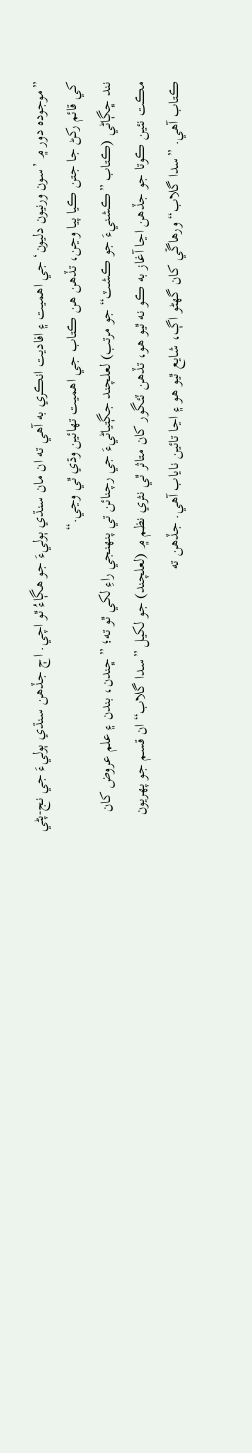”موجوده دور ۾ ’سون ورنيون دليون‘ جي اهميت ۽ افاديت انڪري به آهي ته ان مان سنڌي ٻوليءَ جو هڳاءُ ٿو اچي. اڄ جڏهن سنڌي ٻوليءَ جي نج-پڻي کي قائم رکڻ جا جتن ڪيا پيا وڃن، تڏهن هن ڪتاب جي اهميت تهائين وڌي ٿي وڃي.“
نند ڇڳاڻي (ڪتاب ”ڪشنيءَ جو ڪشٽ“ جو مرتب) لعلچند جڳتياڻيءَ جي رچنائن تي پنهنجي راءِ لکي ٿو ته؛ ”ڇندن، بندن ۽ علم عروض کان مڪت نئين ڪوتا جو جڏهن اڃا آغاز به ڪو نه ٿيو هو، تڏهن ٽئگور کان متاثر ٿي نثري نظم ۾ (لعلچند) جو لکيل ”سدا گلاب“ ان قسم جو پهريون ڪتاب آهي. ”سدا گلاب“ ورهاڱي کان گهڻو اڳ، شايع ٿيو هو ۽ اڃا تائين ناياب آهي. جڏهن ته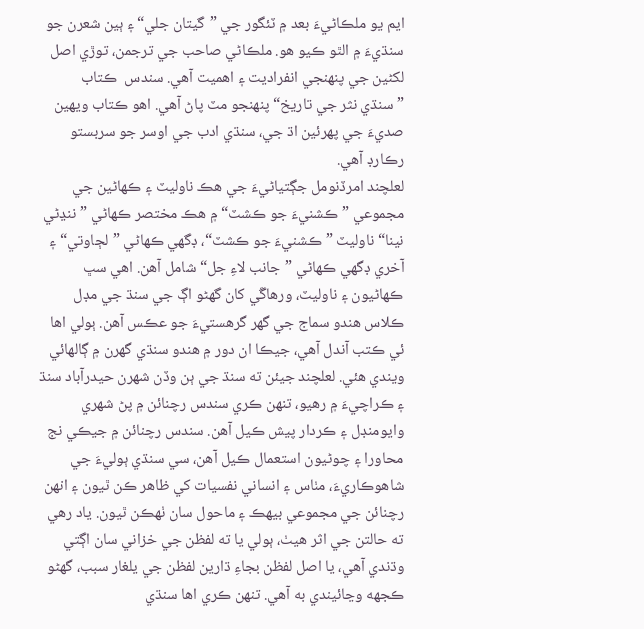ايم يو ملڪاڻيءَ بعد ۾ ٽئگور جي ”گيتان جلي“ ۽ ٻين شعرن جو سنڌيءَ ۾ الٿو ڪيو هو. ملڪاڻي صاحب جي ترجمن، توڙي اصل لکڻين جي پنهنجي انفراديت ۽ اهميت آهي. سندس  ڪتاب ”سنڌي نثر جي تاريخ“ پنهنجو مٽ پاڻ آهي. اهو ڪتاب ويهين صديءَ جي پهرئين اڌ جي، سنڌي ادب جي اوسر جو سربستو رڪارڊ آهي.
لعلچند امرڏنومل جڳتياڻيءَ جي هڪ ناوليٽ ۽ ڪهاڻين جي مجموعي ”ڪشنيءَ جو ڪشٽ“ ۾ هڪ مختصر ڪهاڻي ”ننڍڻي نينا“ ناوليٽ ”ڪشنيءَ جو ڪشٽ“، ڊگهي ڪهاڻي ”لڄاوتي“ ۽ آخري ڊگهي ڪهاڻي ”جانب لاءِ جل“ شامل آهن. اهي سڀ ڪهاڻيون ۽ ناوليٽ، ورهاڱي کان گهڻو اڳ جي سنڌ جي مڊل ڪلاس هندو سماج جي گهر گرهستيءَ جو عڪس آهن. ٻولي اها ئي ڪتب آندل آهي، جيڪا ان دور ۾ هندو سنڌي گهرن ۾ ڳالهائي ويندي هئي. لعلچند جيئن ته سنڌ جي ٻن وڏن شهرن حيدرآباد سنڌ ۽ ڪراچيءَ ۾ رهيو، تنهن ڪري سندس رچنائن ۾ پڻ شهري وايومنڊل ۽ ڪردار پيش ڪيل آهن. سندس رچنائن ۾ جيڪي نج محاورا ۽ چوڻيون استعمال ڪيل آهن، سي سنڌي ٻوليءَ جي شاهوڪاريءَ، مٺاس ۽ انساني نفسيات کي ظاهر ڪن ٿيون ۽ انهن رچنائن جي مجموعي بيهڪ ۽ ماحول سان ٺهڪن ٿيون. ياد رهي ته حالتن جي اثر هيٺ، ٻولي يا ته لفظن جي خزاني سان اڳتي وڌندي آهي، يا اصل لفظن بجاءِ ڌارين لفظن جي يلغار سبب، گهڻو ڪجهه وڃائيندي به آهي. تنهن ڪري اها سنڌي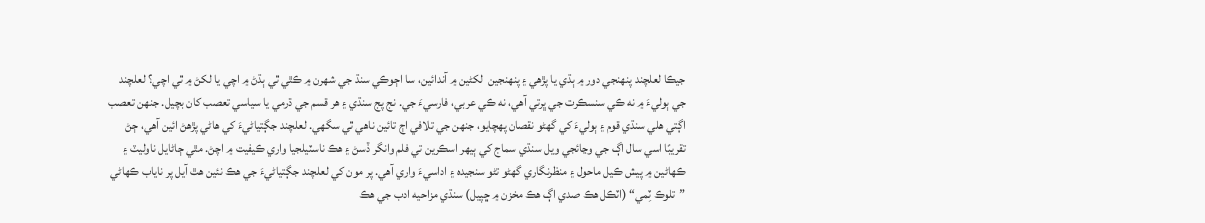جيڪا لعلچند پنهنجي دور ۾ ٻڌي يا پڙهي ۽ پنهنجين  لکڻين ۾ آندائين، سا اڄوڪي سنڌ جي شهرن ۾ ڪٿي ٿي ٻڌڻ ۾ اچي يا لکڻ ۾ ٿي اچي؟ لعلچند جي ٻوليءَ ۾ نه ڪي سنسڪرت جي ڀرتي آهي، نه ڪي عربي، فارسيءَ جي. نج پج سنڌي ۽ هر قسم جي ڌرمي يا سياسي تعصب کان بچيل. جنهن تعصب اڳتي هلي سنڌي قوم ۽ ٻوليءَ کي گهڻو نقصان پهچايو، جنهن جي تلافي اڄ تائين ناهي ٿي سگهي. لعلچند جڳتياڻيءَ کي هاڻي پڙهڻ ائين آهي، ڄڻ تقريبًا اسي سال اڳ جي وڃائجي ويل سنڌي سماج کي ٻيهر اسڪرين تي فلم وانگر ڏسڻ ۽ هڪ ناسٽيلجيا واري ڪيفيت ۾ اچڻ. مٿي ڄاڻايل ناوليٽ ۽ ڪهاڻين ۾ پيش ڪيل ماحول ۽ منظرنگاري گهڻو تڻو سنجيده ۽ اداسيءَ واري آهي. پر مون کي لعلچند جڳتياڻيءَ جي هڪ نئين هٿ آيل پر ناياب ڪهاڻي ”تلوڪ ٽِمي“ (اٽڪل هڪ صدي اڳ هڪ مخزن ۾ ڇپيل) سنڌي مزاحيه ادب جي هڪ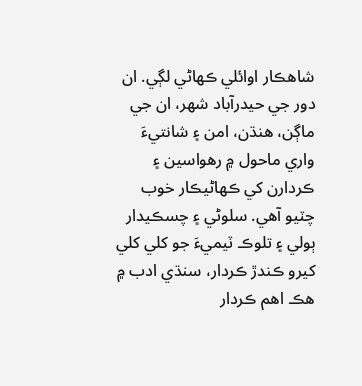شاهڪار اوائلي ڪهاڻي لڳي. ان دور جي حيدرآباد شهر، ان جي ماڳن، هنڌن، امن ۽ شانتيءَ واري ماحول ۾ رهواسين ۽ ڪردارن کي ڪهاڻيڪار خوب چٽيو آهي. سلوڻي ۽ چسڪيدار ٻولي ۽ تلوڪ ٽيميءَ جو کلي کلي کيرو ڪندڙ ڪردار، سنڌي ادب ۾ هڪ اهم ڪردار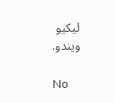ليکيو ويندو.

No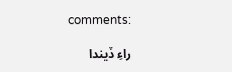comments:

راءِ ڏيندا